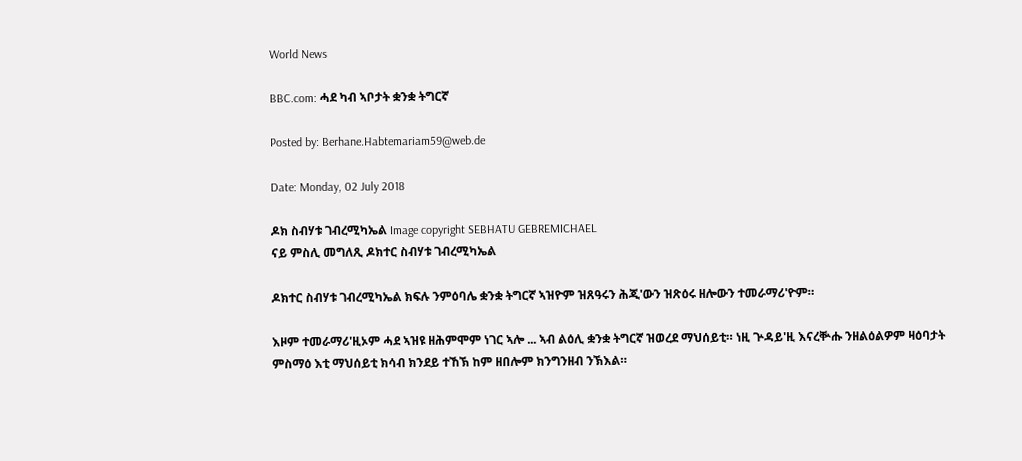World News

BBC.com: ሓደ ካብ ኣቦታት ቋንቋ ትግርኛ

Posted by: Berhane.Habtemariam59@web.de

Date: Monday, 02 July 2018

ዶክ ስብሃቱ ገብረሚካኤል Image copyright SEBHATU GEBREMICHAEL
ናይ ምስሊ መግለጺ ዶክተር ስብሃቱ ገብረሚካኤል

ዶክተር ስብሃቱ ገብረሚካኤል ክፍሉ ንምዕባሌ ቋንቋ ትግርኛ ኣዝዮም ዝጸዓሩን ሕጂ'ውን ዝጽዕሩ ዘሎውን ተመራማሪ'ዮም።

እዞም ተመራማሪ'ዚኦም ሓደ ኣዝዩ ዘሕምሞም ነገር ኣሎ ... ኣብ ልዕሊ ቋንቋ ትግርኛ ዝወረደ ማህሰይቲ። ነዚ ጕዳይ'ዚ እናረቝሑ ንዘልዕልዎም ዛዕባታት ምስማዕ እቲ ማህሰይቲ ክሳብ ክንደይ ተኸኽ ከም ዘበሎም ክንግንዘብ ንኽእል።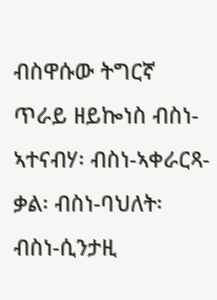ብስዋሱው ትግርኛ ጥራይ ዘይኰነስ ብስነ-ኣተናብሃ፡ ብስነ-ኣቀራርጻ-ቃል፡ ብስነ-ባህለት፡ ብስነ-ሲንታዚ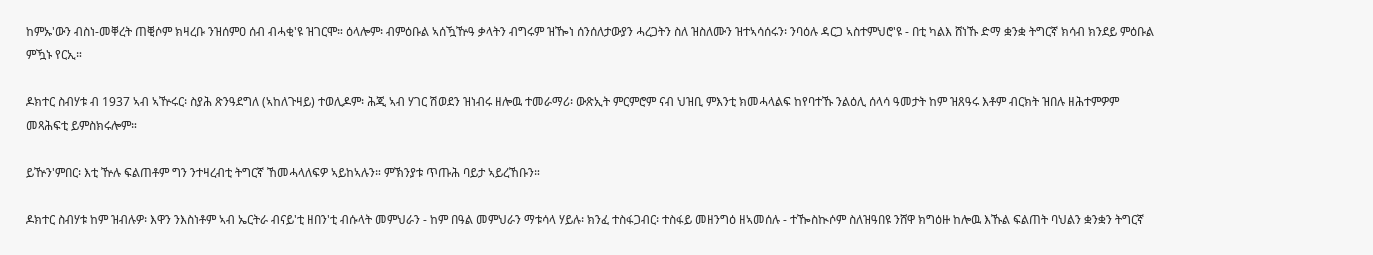ከምኡ'ውን ብስነ-መቐረት ጠቒሶም ክዛረቡ ንዝሰምዐ ሰብ ብሓቂ'ዩ ዝገርሞ። ዕላሎም፡ ብምዕቡል ኣሰዃዅዓ ቃላትን ብግሩም ዝዀነ ሰንሰለታውያን ሓረጋትን ስለ ዝስለሙን ዝተኣሳሰሩን፡ ንባዕሉ ዳርጋ ኣስተምህሮ'ዩ - በቲ ካልእ ሸነኹ ድማ ቋንቋ ትግርኛ ክሳብ ክንደይ ምዕቡል ምዃኑ የርኢ።

ዶክተር ስብሃቱ ብ 1937 ኣብ ኣዅሩር፡ ስያሕ ጽንዓደግለ (ኣከለጉዛይ) ተወሊዶም፡ ሕጂ ኣብ ሃገር ሽወደን ዝነብሩ ዘሎዉ ተመራማሪ፡ ውጽኢት ምርምሮም ናብ ህዝቢ ምእንቲ ክመሓላልፍ ከየባተኹ ንልዕሊ ሰላሳ ዓመታት ከም ዝጸዓሩ እቶም ብርክት ዝበሉ ዘሕተምዎም መጻሕፍቲ ይምስክሩሎም።

ይዅን'ምበር፡ እቲ ዅሉ ፍልጠቶም ግን ንተዛረብቲ ትግርኛ ኸመሓላለፍዎ ኣይከኣሉን። ምኽንያቱ ጥጡሕ ባይታ ኣይረኸቡን።

ዶክተር ስብሃቱ ከም ዝብሉዎ፡ እዋን ንእስነቶም ኣብ ኤርትራ ብናይ'ቲ ዘበን'ቲ ብሱላት መምህራን - ከም በዓል መምህራን ማቱሳላ ሃይሉ፡ ክንፈ ተስፋጋብር፡ ተስፋይ መዘንግዕ ዘኣመሰሉ - ተዀስኲሶም ስለዝዓበዩ ንሸዋ ክግዕዙ ከሎዉ እኹል ፍልጠት ባህልን ቋንቋን ትግርኛ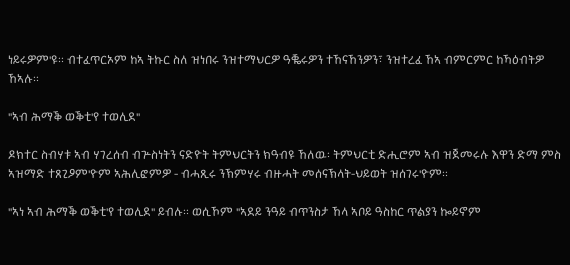ነይሩዎም'ዩ። ብተፈጥርኦም ከኣ ትኩር ስለ ዝነበሩ ንዝተማህርዎ ዓቘሩዎን ተኸናኸንዎን፣ ንዝተረፈ ኸኣ ብምርምር ከኻዕብትዎ ኸኣሉ።

"ኣብ ሕማቕ ወቕቲ'የ ተወሊደ"

ዶክተር ስብሃቱ ኣብ ሃገረሰብ ብጕስነትን ናድዮት ትምህርትን ክዓብዩ ኸለዉ፡ ትምህርቲ ድሒሮም ኣብ ዝጀመሩሉ እዋን ድማ ምስ ኣዝማድ ተጸጊዖም'ዮም ኣሕሊፎምዎ - ብሓጺሩ ንኽምሃሩ ብዙሓት መሰናኽላት-ህይወት ዝሰገሩ'ዮም።

"ኣነ ኣብ ሕማቕ ወቕቲ'የ ተወሊደ" ይብሉ። ወሲኾም "ኣደይ ንዓይ ብጥንስታ ኸላ ኣቦይ ዓስከር ጥልያን ኰይኖም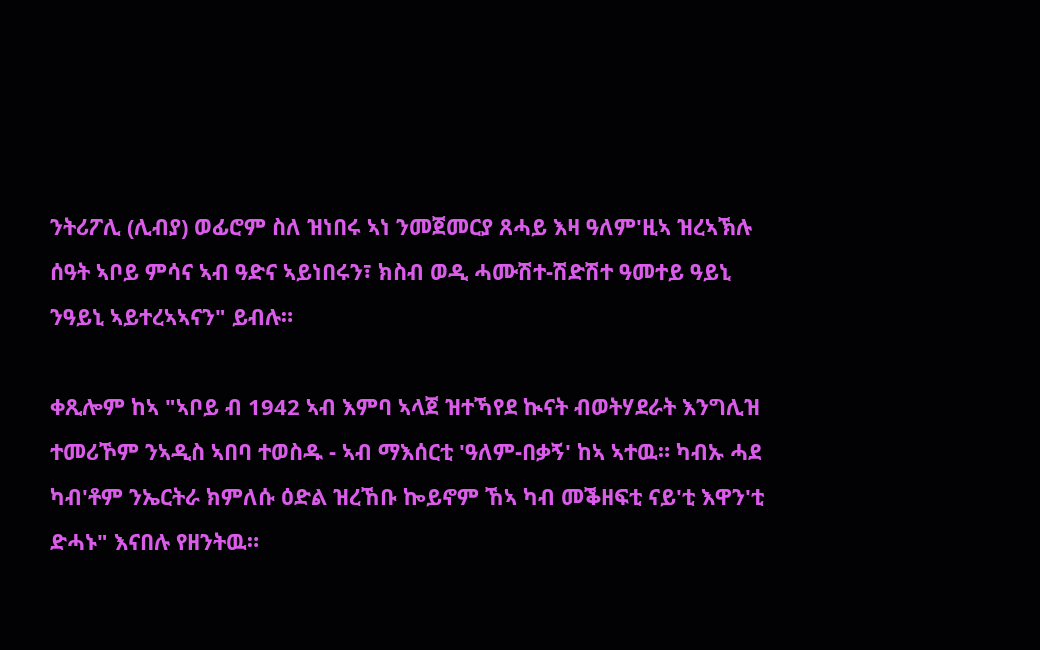ንትሪፖሊ (ሊብያ) ወፊሮም ስለ ዝነበሩ ኣነ ንመጀመርያ ጸሓይ እዛ ዓለም'ዚኣ ዝረኣኽሉ ሰዓት ኣቦይ ምሳና ኣብ ዓድና ኣይነበሩን፣ ክስብ ወዲ ሓሙሽተ-ሽድሽተ ዓመተይ ዓይኒ ንዓይኒ ኣይተረኣኣናን" ይብሉ።

ቀጺሎም ከኣ "ኣቦይ ብ 1942 ኣብ እምባ ኣላጀ ዝተኻየደ ኲናት ብወትሃደራት እንግሊዝ ተመሪኾም ንኣዲስ ኣበባ ተወስዱ - ኣብ ማእሰርቲ 'ዓለም-በቃኝ' ከኣ ኣተዉ። ካብኡ ሓደ ካብ'ቶም ንኤርትራ ክምለሱ ዕድል ዝረኸቡ ኰይኖም ኸኣ ካብ መቕዘፍቲ ናይ'ቲ እዋን'ቲ ድሓኑ" እናበሉ የዘንትዉ።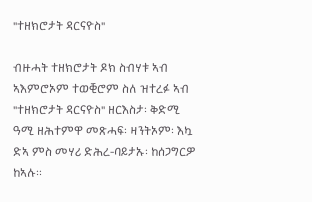"ተዘክሮታት ዳርናዮስ"

ብዙሓት ተዘክሮታት ዶክ ስብሃቱ ኣብ ኣእምሮኦም ተወቒሮም ስለ ዝተረፉ ኣብ "ተዘክሮታት ዳርናዮስ" ዘርእስታ፡ ቅድሚ ዓሚ ዘሕተምዋ መጽሓፍ፡ ዛንትኦም፡ እኳ ድኣ ምስ መሃሪ ድሕረ-ባይታኡ፡ ከሰጋግርዎ ከኣሉ።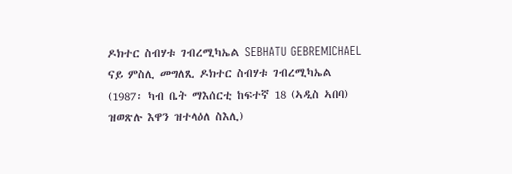ዶክተር ስብሃቱ ገብረሚካኤል SEBHATU GEBREMICHAEL
ናይ ምስሊ መግለጺ ዶክተር ስብሃቱ ገብረሚካኤል
(1987፡ ካብ ቤት ማእሰርቲ ከፍተኛ 18 (ኣዲስ ኣበባ) ዝወጽሉ እዋን ዝተላዕለ ስእሊ)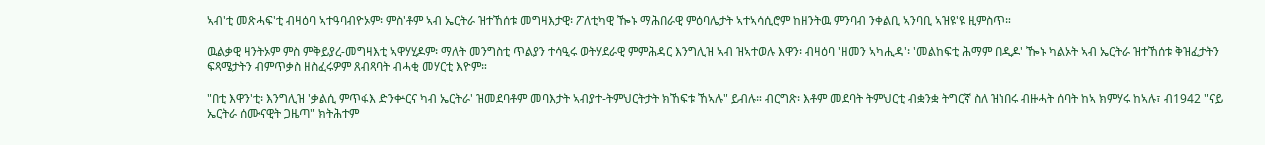ኣብ'ቲ መጽሓፍ'ቲ ብዛዕባ ኣተዓባብዮኦም፡ ምስ'ቶም ኣብ ኤርትራ ዝተኸሰቱ መግዛእታዊ፡ ፖለቲካዊ ዀኑ ማሕበራዊ ምዕባሌታት ኣተኣሳሲሮም ከዘንትዉ ምንባብ ንቀልቢ ኣንባቢ ኣዝዩ'ዩ ዚምስጥ።

ዉልቃዊ ዛንትኦም ምስ ምቅይያረ-መግዛእቲ ኣዋሃሂዶም፡ ማለት መንግስቲ ጥልያን ተሳዒሩ ወትሃደራዊ ምምሕዳር እንግሊዝ ኣብ ዝኣተወሉ እዋን፡ ብዛዕባ 'ዘመን ኣካሒዳ'፡ 'መልከፍቲ ሕማም በዲዶ' ዀኑ ካልኦት ኣብ ኤርትራ ዝተኸሰቱ ቅዝፈታትን ፍጻሜታትን ብምጥቃስ ዘስፈሩዎም ጸብጻባት ብሓቂ መሃርቲ እዮም።

"በቲ እዋን'ቲ፡ እንግሊዝ 'ቃልሲ ምጥፋእ ድንቍርና ካብ ኤርትራ' ዝመደባቶም መባእታት ኣብያተ-ትምህርትታት ክኸፍቱ ኸኣሉ" ይብሉ። ብርግጽ፡ እቶም መደባት ትምህርቲ ብቋንቋ ትግርኛ ስለ ዝነበሩ ብዙሓት ሰባት ከኣ ክምሃሩ ከኣሉ፣ ብ1942 "ናይ ኤርትራ ሰሙናዊት ጋዜጣ" ክትሕተም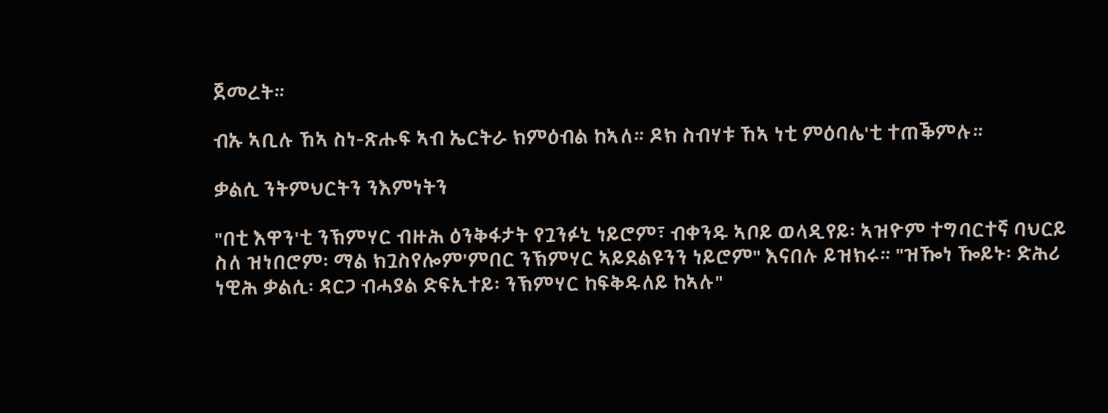ጀመረት።

ብኡ ኣቢሉ ኸኣ ስነ-ጽሑፍ ኣብ ኤርትራ ክምዕብል ከኣለ። ዶክ ስብሃቱ ኸኣ ነቲ ምዕባሌ'ቲ ተጠቕምሉ።

ቃልሲ ንትምህርትን ንእምነትን

"በቲ እዋን'ቲ ንኽምሃር ብዙሕ ዕንቅፋታት የጓንፉኒ ነይሮም፣ ብቀንዱ ኣቦይ ወላዲየይ፡ ኣዝዮም ተግባርተኛ ባህርይ ስለ ዝነበሮም፡ ማል ክጓስየሎም'ምበር ንኽምሃር ኣይደልዩንን ነይሮም" እናበሉ ይዝክሩ። "ዝዀነ ዀይኑ፡ ድሕሪ ነዊሕ ቃልሲ፡ ዳርጋ ብሓያል ድፍኢተይ፡ ንኽምሃር ከፍቅዱለይ ከኣሉ"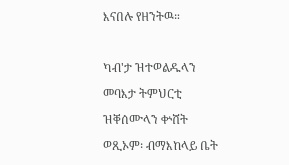እናበሉ የዘንትዉ።

ካብ'ታ ዝተወልዱላን መባእታ ትምህርቲ ዝቐሰሙላን ቍሸት ወጺኦም፡ ብማእከላይ ቤት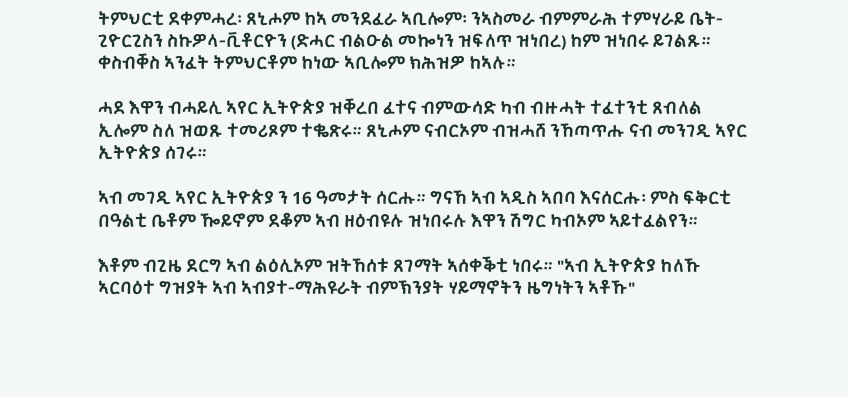ትምህርቲ ደቀምሓረ፡ ጸኒሖም ከኣ መንደፈራ ኣቢሎም፡ ንኣስመራ ብምምራሕ ተምሃራይ ቤት-ጊዮርጊስን ስኩዎላ-ቪቶርዮን (ድሓር ብልዑል መኰነን ዝፍለጥ ዝነበረ) ከም ዝነበሩ ይገልጹ። ቀስብቐስ ኣንፈት ትምህርቶም ከነው ኣቢሎም ክሕዝዎ ከኣሉ።

ሓደ እዋን ብሓይሊ ኣየር ኢትዮጵያ ዝቐረበ ፈተና ብምውሳድ ካብ ብዙሓት ተፈተንቲ ጸብለል ኢሎም ስለ ዝወጹ ተመሪጾም ተቈጽሩ። ጸኒሖም ናብርኦም ብዝሓሸ ንኸጣጥሑ ናብ መንገዲ ኣየር ኢትዮጵያ ሰገሩ።

ኣብ መገዲ ኣየር ኢትዮጵያ ን 16 ዓመታት ሰርሑ። ግናኸ ኣብ ኣዲስ ኣበባ እናሰርሑ፡ ምስ ፍቅርቲ በዓልቲ ቤቶም ዀይኖም ደቆም ኣብ ዘዕብዩሉ ዝነበሩሉ እዋን ሽግር ካብኦም ኣይተፈልየን።

እቶም ብጊዜ ደርግ ኣብ ልዕሊኦም ዝትኸሰቱ ጸገማት ኣሰቀቕቲ ነበሩ። "ኣብ ኢትዮጵያ ከለኹ ኣርባዕተ ግዝያት ኣብ ኣብያተ-ማሕዩራት ብምኽንያት ሃይማኖትን ዜግነትን ኣቶኹ"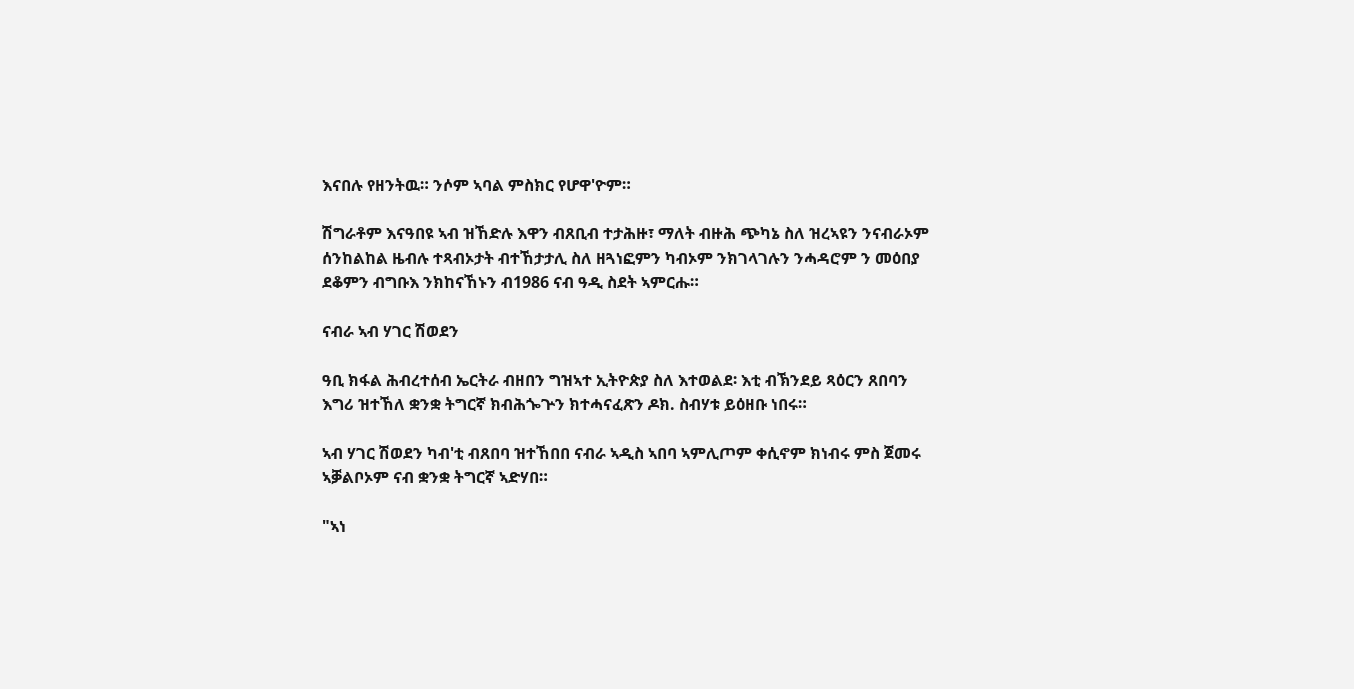እናበሉ የዘንትዉ። ንሶም ኣባል ምስክር የሆዋ'ዮም።

ሽግራቶም እናዓበዩ ኣብ ዝኸድሉ እዋን ብጸቢብ ተታሕዙ፣ ማለት ብዙሕ ጭካኔ ስለ ዝረኣዩን ንናብራኦም ሰንከልከል ዜብሉ ተጻብኦታት ብተኸታታሊ ስለ ዘጓነፎምን ካብኦም ንክገላገሉን ንሓዳሮም ን መዕበያ ደቆምን ብግቡእ ንክከናኸኑን ብ1986 ናብ ዓዲ ስደት ኣምርሑ።

ናብራ ኣብ ሃገር ሽወደን

ዓቢ ክፋል ሕብረተሰብ ኤርትራ ብዘበን ግዝኣተ ኢትዮጵያ ስለ እተወልደ፡ እቲ ብኽንደይ ጻዕርን ጸበባን እግሪ ዝተኸለ ቋንቋ ትግርኛ ክብሕጐጕን ክተሓናፈጽን ዶክ. ስብሃቱ ይዕዘቡ ነበሩ።

ኣብ ሃገር ሽወደን ካብ'ቲ ብጸበባ ዝተኸበበ ናብራ ኣዲስ ኣበባ ኣምሊጦም ቀሲኖም ክነብሩ ምስ ጀመሩ ኣቓልቦኦም ናብ ቋንቋ ትግርኛ ኣድሃበ።

"ኣነ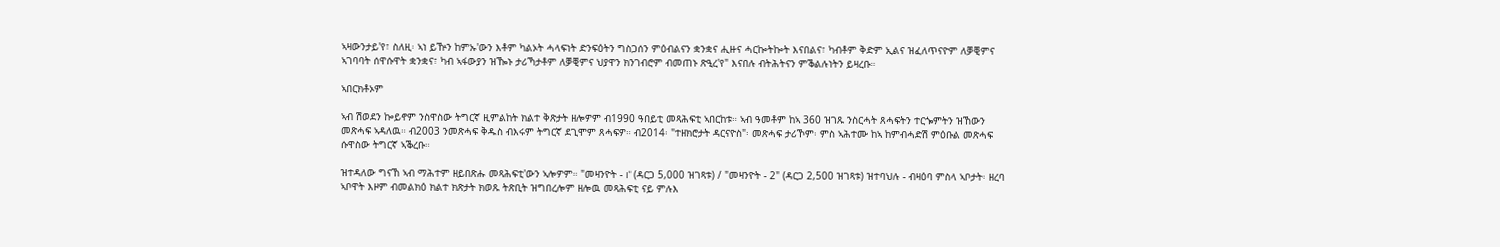ኣዛውንታይ'የ፣ ስለዚ፡ ኣነ ይዅን ከምኡ'ውን እቶም ካልኦት ሓላፍነት ድንፍዕትን ግስጋሰን ምዕብልናን ቋንቋና ሒዙና ሓርኰትኰት እናበልና፣ ካብቶም ቅድም ኢልና ዝፈለጥናዮም ለቓቒምና ኣገባባት ሰዋሱዋት ቋንቋና፣ ካብ ኣፋውያን ዝዀኑ ታሪኻታቶም ለቓቒምና ህያዋን ክንገብሮም ብመጠኑ ጽዒረ'የ" እናበሉ ብትሕትናን ምቕልሉነትን ይዛረቡ።

ኣበርክቶኦም

ኣብ ሽወደን ኰይኖም ንስዋስው ትግርኛ ዚምልከት ክልተ ቅጽታት ዘሎዎም ብ1990 ዓበይቲ መጻሕፍቲ ኣበርከቱ። ኣብ ዓመቶም ከኣ 360 ዝገጹ ንስርሓት ጸሓፍትን ተርጐምትን ዝኸውን መጽሓፍ ኣዳለዉ። ብ2003 ንመጽሓፍ ቅዱስ ብእሩም ትግርኛ ደጊሞም ጸሓፍዎ። ብ2014፡ "ተዘክሮታት ዳርናዮስ"፡ መጽሓፍ ታሪኾም፡ ምስ ኣሕተሙ ከኣ ከምብሓድሽ ምዕቡል መጽሓፍ ሱዋስው ትግርኛ ኣቕረቡ።

ዝተዳለው ግናኸ ኣብ ማሕተም ዘይበጽሑ መጻሕፍቲ'ውን ኣሎዎም። "መዛንዮት - I" (ዳርጋ 5,000 ዝገጻቱ) / "መዛንዮት - 2" (ዳርጋ 2,500 ዝገጻቱ) ዝተባህሉ - ብዛዕባ ምስላ ኣቦታት፡ ዘረባ ኣቦዋት እዞም ብመልክዕ ክልተ ክጽታት ክወጹ ትጽቢት ዝግበረሎም ዘሎዉ መጻሕፍቲ ናይ ምሉእ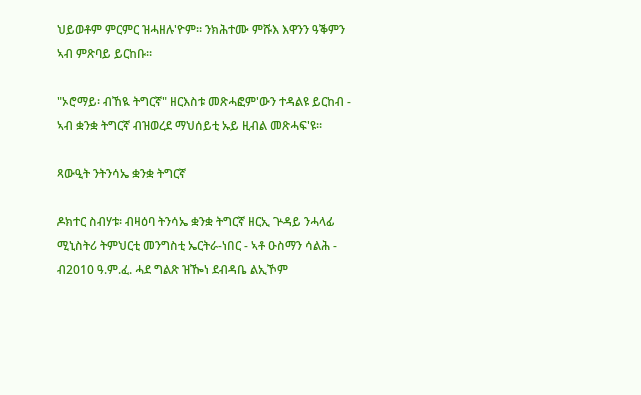ህይወቶም ምርምር ዝሓዘሉ'ዮም። ንክሕተሙ ምሹእ እዋንን ዓቕምን ኣብ ምጽባይ ይርከቡ።

"ኦሮማይ፡ ብኸዪ ትግርኛ" ዘርእስቱ መጽሓፎም'ውን ተዳልዩ ይርከብ - ኣብ ቋንቋ ትግርኛ ብዝወረደ ማህሰይቲ ኡይ ዚብል መጽሓፍ'ዩ።

ጻውዒት ንትንሳኤ ቋንቋ ትግርኛ

ዶክተር ስብሃቱ፡ ብዛዕባ ትንሳኤ ቋንቋ ትግርኛ ዘርኢ ጕዳይ ንሓላፊ ሚኒስትሪ ትምህርቲ መንግስቲ ኤርትራ-ነበር - ኣቶ ዑስማን ሳልሕ - ብ2010 ዓ.ም.ፈ. ሓደ ግልጽ ዝዀነ ደብዳቤ ልኢኾም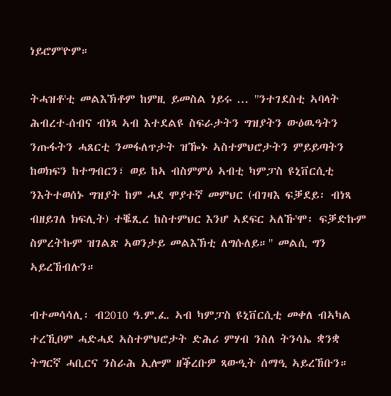ነይሮም'ዮም።

ትሓዝቶ'ቲ መልእኽቶም ከምዚ ይመስል ነይሩ ... "ንተገደስቲ ኣባላት ሕብረተ-ሰብና ብነጻ ኣብ እተደልዩ ስፍራታትን ግዝያትን ውዕዉዓትን ንጡፋትን ሓጸርቲ ንመፋለጥታት ዝዀኑ ኣስተምህሮታትን ምይይጣትን ከወክፍን ከተግብርን፣ ወይ ከኣ ብስምምዕ ኣብቲ ካምፓስ ዩኒቨርሲቲ ንእትተወሰኑ ግዝያት ከም ሓደ ሞያተኛ መምህር (ብገዛእ ፍቓደይ፡ ብነጻ ብዘይገለ ክፍሊት) ተቘጺረ ከስተምህር እንሆ ኣደፍር ኣለኹ'ሞ፡ ፍቓድኩም ስምረትኩም ዝገልጽ ኣወንታይ መልእኽቲ ለግሱለይ።" መልሲ ግን ኣይረኸብሉን።

ብተመሳሳሊ፡ ብ2010 ዓ.ም.ፈ. ኣብ ካምፓስ ዩኒቨርሲቲ መቀለ ብኣካል ተረኺቦም ሓድሓደ ኣስተምህሮታት ድሕሪ ምሃብ ንስለ ትንሳኤ ቋንቋ ትግርኛ ሓቢርና ንስራሕ ኢሎም ዘቕረቡዎ ጻውዒት ሰማዒ ኣይረኸቡን።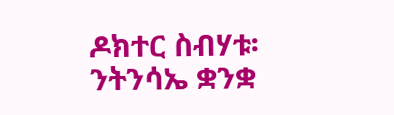ዶክተር ስብሃቱ፡ ንትንሳኤ ቋንቋ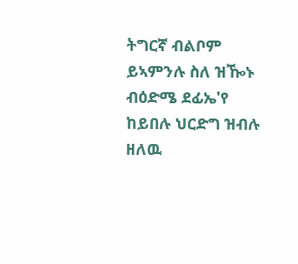ትግርኛ ብልቦም ይኣምንሉ ስለ ዝዀኑ ብዕድሜ ደፊኤ'የ ከይበሉ ህርድግ ዝብሉ ዘለዉ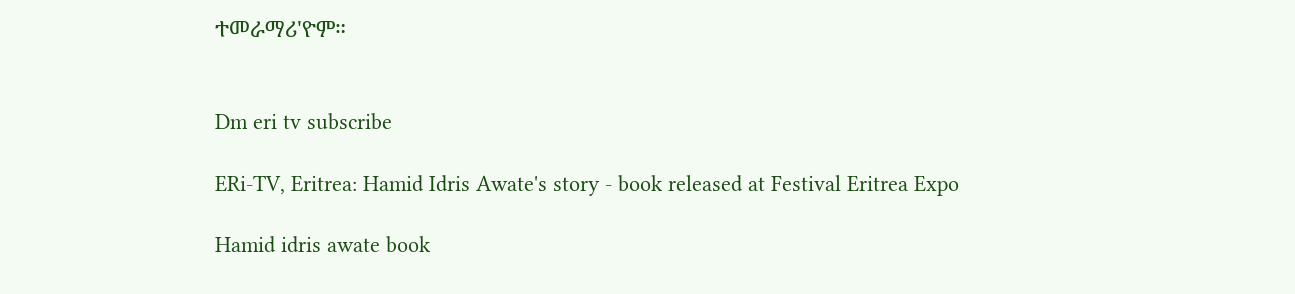ተመራማሪ'ዮም።


Dm eri tv subscribe

ERi-TV, Eritrea: Hamid Idris Awate's story - book released at Festival Eritrea Expo

Hamid idris awate book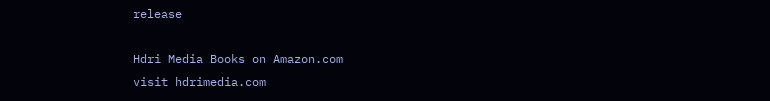release

Hdri Media Books on Amazon.com
visit hdrimedia.com